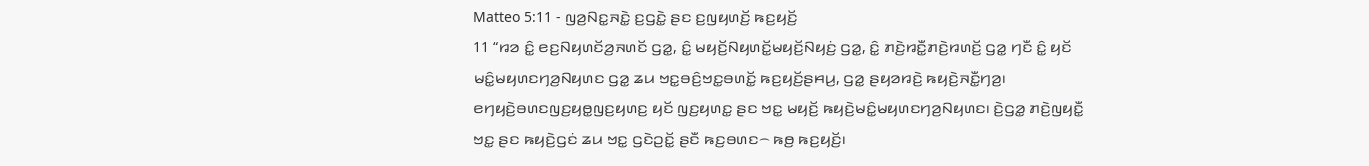Matteo 5:11 - ꤜꤤ꤬ꤡꤢ꤭ꤏꤢꤧ꤭ ꤢ꤬ꤞꤢꤧ꤭ ꤔꤢ ꤢ꤬ꤜꤟꤛꤢꤩ꤬ ꤒꤢ꤬ꤟꤢꤩ꤬
11 “ꤙꤤ ꤢꤨ꤭ ꤕꤢ꤬ꤡꤟꤛꤢꤩꤤ꤬ꤏꤛꤢꤩ ꤞꤤ꤭, ꤢꤨ꤭ ꤗꤟꤢꤩ꤬ꤡꤟꤛꤢꤩ꤭ꤗꤟꤢꤩ꤬ꤡꤟꤢꤦ꤬ ꤞꤤ꤭, ꤢꤨ꤭ ꤊꤢꤧ꤬ꤙꤢꤪ꤭ꤊꤢꤧ꤬ꤙꤛꤢꤩ꤬ ꤞꤤ꤭ ꤚꤢꤪ ꤢꤨ꤭ ꤟꤢꤩ ꤗꤢꤨ꤭ꤗꤟꤛꤢꤚꤤ꤬ꤡꤟꤛꤢ ꤞꤤ꤭ ꤘꤣ ꤠꤢ꤭ꤋꤢꤨ꤬ꤠꤢ꤭ꤋꤛꤢꤩ꤭ ꤒꤢ꤬ꤟꤢꤩ꤬ꤔꤌꤣ꤬, ꤞꤤ꤭ ꤔꤟꤤꤙꤢꤧ꤬ ꤒꤟꤢꤧ꤬ꤏꤢꤪ꤭ꤚꤤ꤬꤯
ꤕꤚꤟꤢꤧ꤬ꤋꤛꤢꤜꤢ꤬ꤟꤥ꤭ꤜꤢ꤬ꤟꤛꤢ꤬ ꤟꤢꤩ ꤜꤢ꤬ꤟꤛꤢ꤭ ꤔꤢ ꤠꤢ꤭ ꤗꤟꤢꤩ꤬ ꤒꤟꤢꤧ꤬ꤗꤢꤨ꤭ꤗꤟꤛꤢꤚꤤ꤬ꤡꤟꤛꤢ꤯ ꤢꤧ꤬ꤞꤤ꤭ ꤊꤢꤧ꤬ꤜꤟꤢꤪ꤭ ꤠꤢ꤭ ꤔꤢ ꤒꤟꤢꤧ꤬ꤞꤢꤦ ꤘꤣ ꤠꤢ꤭ ꤞꤢꤧꤑꤢꤩ꤭ ꤔꤢꤪ ꤒꤢ꤬ꤋꤛꤢ꤮ ꤒꤥ꤬ ꤒꤢ꤬ꤟꤢꤩ꤬꤯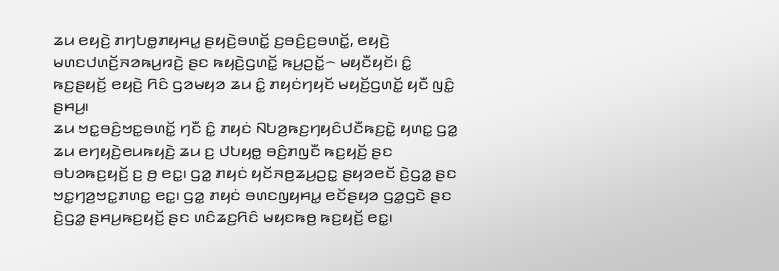ꤘꤣ ꤕꤟꤢꤧ꤬ ꤊꤚꤝꤥ꤭ꤊꤟꤌꤣ꤭ ꤔꤟꤢꤧ꤬ꤋꤛꤢꤩ꤭ ꤢ꤬ꤋꤢꤨ꤬ꤢ꤬ꤋꤛꤢꤩ꤭, ꤕꤟꤢꤧ꤬ ꤗꤛꤢꤓꤛꤢꤩ꤬ꤏꤤꤒꤣ꤬ꤙꤢꤧ꤬ ꤔꤢ ꤒꤟꤢꤧ꤬ꤞꤛꤢꤩ꤭ ꤒꤣ꤬ꤑꤢꤩ꤭꤮ ꤗꤟꤢꤪꤟꤢꤩ꤯ ꤢꤨ꤭ ꤒꤢ꤬ꤔꤟꤢꤩ꤬ ꤕꤟꤢꤧ꤬ ꤖꤢꤨ ꤞꤤꤗꤟꤤ ꤘꤣ ꤢꤨ꤭ ꤊꤟꤢꤦꤚꤟꤢꤩ ꤗꤟꤢꤩ꤬ꤞꤛꤢꤩ꤭ ꤟꤢꤪ ꤜꤢꤨ꤭ ꤔꤌꤣ꤬꤯
ꤘꤣ ꤠꤢ꤭ꤋꤢꤨ꤬ꤠꤢ꤭ꤋꤛꤢꤩ꤭ ꤚꤢꤪ ꤢꤨ꤭ ꤊꤟꤢꤦ ꤡꤝꤤ꤬ꤒꤢ꤬ꤚꤟꤢꤨꤓꤢꤪꤒꤢ꤬ꤢꤧ꤭ ꤟꤛꤢ꤭ ꤞꤤ꤭ ꤘꤣ ꤕꤚꤟꤢꤧ꤬ꤕꤣꤒꤟꤢꤧ꤬ ꤘꤣ ꤢ꤬ ꤓꤝꤟꤥ꤭ ꤋꤢꤨ꤬ꤊꤜꤢꤪ ꤒꤢ꤬ꤟꤢꤩ꤬ ꤔꤢ ꤋꤝꤤꤒꤢ꤬ꤟꤢꤩ꤬ ꤢ꤬ ꤥ꤬ ꤕꤢ꤭꤯ ꤞꤤ꤭ ꤊꤟꤢꤦ ꤟꤢꤩꤏꤥ꤬ꤘꤣ꤬ꤑꤢ꤭ ꤔꤟꤤꤕꤢꤩ ꤢꤧ꤬ꤞꤤ꤭ ꤔꤢ ꤠꤢ꤭ꤚꤤ꤬ꤠꤢ꤭ꤊꤛꤢ꤭ ꤕꤢ꤭꤯ ꤞꤤ꤭ ꤊꤟꤢꤦ ꤋꤛꤢꤜꤟꤌꤣ꤭ ꤕꤢꤩꤔꤟꤤ ꤞꤤ꤭ꤞꤢꤧ ꤔꤢ ꤢꤧ꤬ꤞꤤ꤭ ꤔꤌꤣ꤬ꤒꤢ꤬ꤟꤢꤩ꤬ ꤔꤢ ꤛꤢꤨꤘꤢ꤬ꤖꤢꤨ ꤗꤟꤢꤒꤥ꤬ ꤒꤢ꤬ꤟꤢꤩ꤬ ꤕꤢ꤭꤯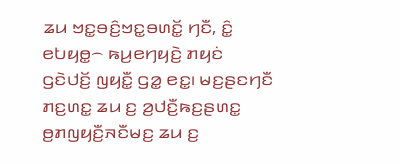ꤘꤣ ꤠꤢ꤭ꤋꤢꤨ꤬ꤠꤢ꤭ꤋꤛꤢꤩ꤭ ꤚꤢꤪ, ꤢꤨ꤭ ꤕꤝꤟꤥ꤭꤮ ꤒꤣ꤬ꤕꤚꤟꤢꤧ꤬ ꤊꤟꤢꤦ ꤞꤢꤧꤓꤢꤩ꤬ ꤜꤟꤢꤪ꤭ ꤞꤤ꤭ ꤕꤢ꤭꤯ ꤗꤢ꤬ꤔꤢꤚꤢꤪ ꤊꤢ꤬ꤛꤢ꤭ ꤘꤣ ꤢ꤬ ꤤ꤬ꤓꤢꤪ꤬ꤒꤢ꤬ꤔꤛꤢ꤭ ꤥ꤬ꤊꤜꤟꤢꤪ꤬ꤏꤢꤪꤗꤢ꤬ ꤘꤣ ꤢ꤬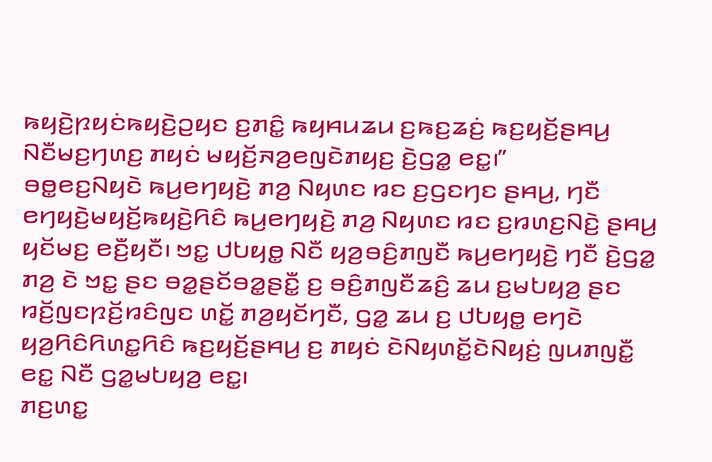ꤒꤟꤢꤧ꤬ꤐꤟꤢꤦꤒꤟꤢꤧ꤬ꤑꤟꤢ ꤢ꤬ꤊꤢꤨ꤭ ꤒꤟꤌꤣꤘꤣ ꤢ꤬ꤒꤢ꤬ꤘꤢꤦ꤬ ꤒꤢ꤬ꤟꤢꤩ꤬ꤔꤌꤣ꤬ ꤡꤢꤪꤗꤢ꤬ꤚꤛꤢ꤬ ꤊꤟꤢꤦ ꤗꤟꤢꤩ꤬ꤏꤤ꤬ꤕꤜꤢꤧꤊꤟꤢ꤬ ꤢꤧ꤬ꤞꤤ꤭ ꤕꤢ꤭꤯”
ꤋꤥ꤭ꤕꤢ꤬ꤡꤟꤢꤧ ꤒꤣ꤬ꤕꤚꤟꤢꤧ꤬ ꤊꤤ꤬ ꤡꤟꤛꤢ ꤙꤢ ꤢ꤬ꤞꤢꤚꤢ ꤔꤌꤣ꤬, ꤚꤢꤪ ꤕꤚꤟꤢꤧ꤬ꤗꤟꤢꤩ꤬ꤒꤟꤢꤧ꤬ꤖꤢꤨ ꤒꤣ꤬ꤕꤚꤟꤢꤧ꤬ ꤊꤤ꤬ ꤡꤟꤛꤢ ꤙꤢ ꤢ꤬ꤙꤛꤢ꤬ꤡꤢꤧ꤬ ꤔꤌꤣ꤬ ꤟꤢꤩꤗꤢ꤬ ꤕꤢꤪ꤬ꤟꤢꤪ꤯ ꤠꤢ꤭ ꤓꤝꤟꤥ꤭ ꤡꤢꤪ ꤟꤤ꤬ꤋꤢꤨ꤬ꤊꤜꤢꤪ ꤒꤣ꤬ꤕꤚꤟꤢꤧ꤬ ꤚꤢꤪ ꤢꤧ꤬ꤞꤤ꤭ ꤊꤤ꤬ ꤢꤧ ꤠꤢ꤭ ꤔꤢ ꤋꤤ꤭ꤔꤢꤩꤋꤤ꤭ꤔꤢꤪ꤭ ꤢ꤬ ꤋꤢꤨ꤬ꤊꤜꤢꤪꤘꤢꤨ꤬ ꤘꤣ ꤢ꤬ꤗꤝꤟꤤ꤬ ꤔꤢ ꤙꤢꤩ꤬ꤜꤢꤐꤢꤩ꤬ꤙꤢꤨꤜꤢ ꤛꤢꤩ꤭ ꤊꤤ꤬ꤟꤢꤩꤚꤢꤪ, ꤞꤤ꤭ ꤘꤣ ꤢ꤬ ꤓꤝꤟꤥ꤭ ꤕꤚꤢꤧ ꤟꤤ꤬ꤖꤢꤨꤖꤛꤢ꤭ꤖꤢꤨ ꤒꤢ꤬ꤟꤢꤩ꤬ꤔꤌꤣ꤬ ꤢ꤬ ꤊꤟꤢꤦ ꤢꤧꤡꤟꤛꤢꤩ꤭ꤢꤧꤡꤟꤢꤦ꤬ ꤜꤣꤊꤜꤢꤪ꤭ ꤕꤢ꤭ ꤡꤢꤪ ꤞꤤ꤭ꤗꤝꤟꤤ꤬ ꤕꤢ꤭꤯
ꤊꤢ꤬ꤛꤢ꤭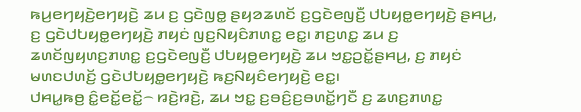ꤒꤣ꤬ꤕꤚꤟꤢꤧ꤬ꤕꤚꤟꤢꤧ꤬ ꤘꤣ ꤢ꤬ ꤞꤢꤧꤜꤥ꤭ ꤔꤟꤤꤘꤛꤢꤩ ꤢ꤬ꤞꤢꤧꤕꤜꤢꤪ꤬ ꤓꤝꤟꤥ꤭ꤕꤚꤟꤢꤧ꤬ ꤔꤌꤣ꤬, ꤢ꤬ ꤞꤢꤧꤓꤝꤟꤥ꤭ꤕꤚꤟꤢꤧ꤬ ꤊꤟꤢꤦ ꤜꤢ꤬ꤡꤟꤢꤨꤊꤛꤢ꤭ ꤕꤢ꤭꤯ ꤊꤢ꤬ꤛꤢ꤭ ꤘꤣ ꤢ꤬ ꤘꤛꤢꤩꤜꤟꤛꤢ꤬ꤊꤛꤢ꤭ ꤢ꤬ꤞꤢꤧꤕꤜꤢꤪ꤬ ꤓꤝꤟꤥ꤭ꤕꤚꤟꤢꤧ꤬ ꤘꤣ ꤠꤢ꤭ꤑꤢꤩ꤭ꤔꤌꤣ꤬, ꤢ꤬ ꤊꤟꤢꤦ ꤗꤛꤢꤓꤛꤢꤩ꤬ ꤞꤢꤧꤓꤝꤟꤥ꤭ꤕꤚꤟꤢꤧ꤬ ꤒꤢ꤬ꤡꤟꤢꤨꤕꤚꤟꤢꤧ꤬ ꤕꤢ꤭꤯
ꤓꤌꤣ꤭ꤒꤥ꤬ ꤢꤨ꤭ꤕꤢꤩ꤭ꤕꤢꤩ꤭꤮ ꤙꤢꤧ꤬ꤙꤢꤧ꤬, ꤘꤣ ꤠꤢ꤭ ꤢ꤬ꤋꤢꤨ꤬ꤢ꤬ꤋꤛꤢꤩ꤭ꤚꤢꤪ ꤢ꤬ ꤘꤛꤢ꤬ꤊꤛꤢ꤭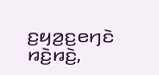ꤢ꤬ꤟꤤ꤬ꤢ꤬ꤕꤚꤢꤧ ꤙꤢꤧ꤬ꤙꤢꤧ꤬,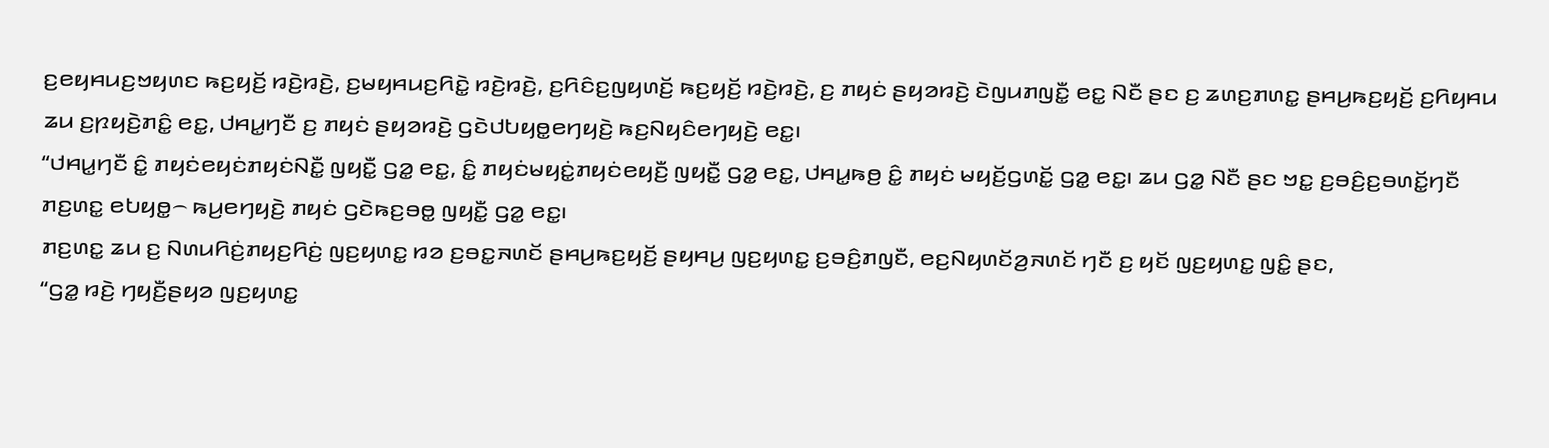ꤢ꤬ꤕꤟꤌꤣꤢ꤬ꤠꤟꤛꤢ ꤒꤢ꤬ꤟꤢꤩ꤬ ꤙꤢꤧ꤬ꤙꤢꤧ꤬, ꤢ꤬ꤗꤟꤌꤣꤢ꤬ꤖꤢꤧ꤭ ꤙꤢꤧ꤬ꤙꤢꤧ꤬, ꤢ꤬ꤖꤢꤨꤢ꤬ꤜꤟꤛꤢꤩ꤬ ꤒꤢ꤬ꤟꤢꤩ꤬ ꤙꤢꤧ꤬ꤙꤢꤧ꤬, ꤢ꤬ ꤊꤟꤢꤦ ꤔꤟꤤꤙꤢꤧ꤬ ꤢꤧꤜꤣꤊꤜꤢꤪ꤭ ꤕꤢ꤭ ꤡꤢꤪ ꤔꤢ ꤢ꤬ ꤘꤛꤢ꤬ꤊꤛꤢ꤭ ꤔꤌꤣ꤬ꤒꤢ꤬ꤟꤢꤩ꤬ ꤢ꤬ꤖꤟꤌꤣ ꤘꤣ ꤢ꤬ꤐꤟꤢꤧ꤬ꤊꤢꤨ꤭ ꤕꤢ꤭, ꤓꤌꤣ꤭ꤚꤢꤪ ꤢ꤬ ꤊꤟꤢꤦ ꤔꤟꤤꤙꤢꤧ꤬ ꤞꤢꤧꤓꤝꤟꤥ꤭ꤕꤚꤟꤢꤧ꤬ ꤒꤢ꤬ꤡꤟꤢꤨꤕꤚꤟꤢꤧ꤬ ꤕꤢ꤭꤯
“ꤓꤌꤣ꤭ꤚꤢꤪ ꤢꤨ꤭ ꤊꤟꤢꤦꤕꤟꤢꤦꤊꤟꤢꤦꤡꤢꤪ꤭ ꤜꤟꤢꤪ꤭ ꤞꤤ꤭ ꤕꤢ꤭, ꤢꤨ꤭ ꤊꤟꤢꤦꤗꤟꤢꤦ꤭ꤊꤟꤢꤦꤕꤟꤢꤪ꤬ ꤜꤟꤢꤪ꤭ ꤞꤤ꤭ ꤕꤢ꤭, ꤓꤌꤣ꤭ꤒꤥ꤬ ꤢꤨ꤭ ꤊꤟꤢꤦ ꤗꤟꤢꤩ꤬ꤞꤛꤢꤩ꤭ ꤞꤤ꤭ ꤕꤢ꤭꤯ ꤘꤣ ꤞꤤ꤭ ꤡꤢꤪ ꤔꤢ ꤠꤢ꤭ ꤢ꤬ꤋꤢꤨ꤬ꤢ꤬ꤋꤛꤢꤩ꤭ꤚꤢꤪ ꤊꤢ꤬ꤛꤢ꤭ ꤕꤝꤟꤥ꤭꤮ ꤒꤣ꤬ꤕꤚꤟꤢꤧ꤬ ꤊꤟꤢꤦ ꤞꤢꤧꤒꤢ꤬ꤋꤥ꤭ ꤜꤟꤢꤪ꤭ ꤞꤤ꤭ ꤕꤢ꤭꤯
ꤊꤢ꤬ꤛꤢ꤭ ꤘꤣ ꤢ꤬ ꤡꤛꤣꤖꤢꤦ꤬ꤊꤟꤢ꤬ꤖꤢꤦ꤬ ꤜꤢ꤬ꤟꤛꤢ꤭ ꤙꤤ ꤢ꤬ꤋꤢ꤭ꤏꤛꤢꤩ ꤔꤌꤣ꤬ꤒꤢ꤬ꤟꤢꤩ꤬ ꤔꤟꤌꤣ꤬ ꤜꤢ꤬ꤟꤛꤢ꤭ ꤢ꤬ꤋꤢꤨ꤬ꤊꤜꤢꤪ, ꤕꤢ꤬ꤡꤟꤛꤢꤩꤤ꤬ꤏꤛꤢꤩ ꤚꤢꤪ ꤢ꤬ ꤟꤢꤩ ꤜꤢ꤬ꤟꤛꤢ꤭ ꤜꤢꤨ꤭ ꤔꤢ,
“ꤞꤤ꤭ ꤙꤢꤧ꤬ ꤚꤟꤢꤪ꤬ꤔꤟꤤ ꤜꤢ꤬ꤟꤛꤢ꤭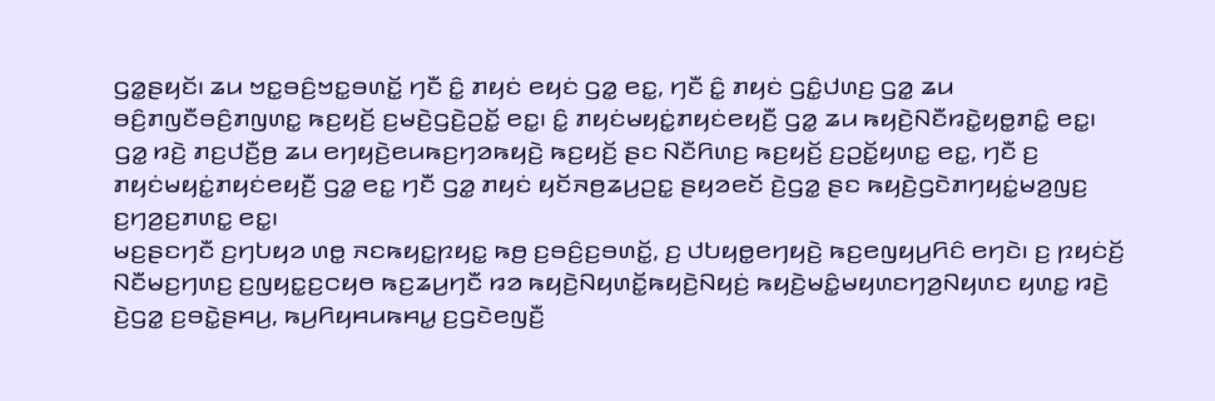ꤞꤤ꤭ꤔꤟꤢꤩ꤯ ꤘꤣ ꤠꤢ꤭ꤋꤢꤨ꤬ꤠꤢ꤭ꤋꤛꤢꤩ꤭ ꤚꤢꤪ ꤢꤨ꤭ ꤊꤟꤢꤦ ꤕꤟꤢꤦ ꤞꤤ꤭ ꤕꤢ꤭, ꤚꤢꤪ ꤢꤨ꤭ ꤊꤟꤢꤦ ꤞꤢꤨ꤭ꤓꤛꤢ꤬ ꤞꤤ꤭ ꤘꤣ ꤋꤢꤨ꤬ꤊꤜꤢꤪꤋꤢꤨ꤬ꤊꤜꤛꤢ꤭ ꤒꤢ꤬ꤟꤢꤩ꤬ ꤢ꤬ꤗꤢꤧ꤬ꤞꤢꤧ꤬ꤑꤢꤩ꤭ ꤕꤢ꤭꤯ ꤢꤨ꤭ ꤊꤟꤢꤦꤗꤟꤢꤦ꤭ꤊꤟꤢꤦꤕꤟꤢꤪ꤬ ꤞꤤ꤭ ꤘꤣ ꤒꤟꤢꤧ꤬ꤡꤢꤪꤙꤢꤧ꤭ꤟꤥ꤭ꤊꤢꤨ꤭ ꤕꤢ꤭꤯ ꤞꤤ꤭ ꤙꤢꤧ꤬ ꤊꤢ꤬ꤓꤢꤪ꤬ꤥ꤬ ꤘꤣ ꤕꤚꤟꤢꤧ꤬ꤕꤣꤒꤢ꤬ꤚꤤꤒꤟꤢꤧ꤬ ꤒꤢ꤬ꤟꤢꤩ꤬ ꤔꤢ ꤡꤢꤪꤖꤛꤢ꤬ ꤒꤢ꤬ꤟꤢꤩ꤬ ꤢ꤬ꤑꤢꤩ꤭ꤟꤛꤢ꤭ ꤕꤢ꤭, ꤚꤢꤪ ꤢ꤬ ꤊꤟꤢꤦꤗꤟꤢꤦ꤭ꤊꤟꤢꤦꤕꤟꤢꤪ꤬ ꤞꤤ꤭ ꤕꤢ꤭ ꤚꤢꤪ ꤞꤤ꤭ ꤊꤟꤢꤦ ꤟꤢꤩꤏꤥ꤬ꤘꤣ꤬ꤑꤢ꤭ ꤔꤟꤤꤕꤢꤩ ꤢꤧ꤬ꤞꤤ꤭ ꤔꤢ ꤒꤟꤢꤧ꤬ꤞꤢꤧꤊꤚꤟꤢꤦ꤭ꤗꤤ꤬ꤜꤢ꤬ ꤢ꤬ꤚꤤ꤬ꤢ꤬ꤊꤛꤢ꤭ ꤕꤢ꤭꤯
ꤗꤢ꤬ꤔꤢꤚꤢꤪ ꤢ꤬ꤚꤝꤟꤤ ꤛꤥ꤭ ꤏꤢꤒꤟꤢ꤭ꤐꤟꤢ꤭ ꤒꤥ꤬ ꤢ꤬ꤋꤢꤨ꤬ꤢ꤬ꤋꤛꤢꤩ꤭, ꤢ꤬ ꤓꤝꤟꤥ꤭ꤕꤚꤟꤢꤧ꤬ ꤒꤢ꤬ꤕꤜꤟꤣ꤬ꤖꤢꤨ ꤕꤚꤢꤧ꤯ ꤢ꤬ ꤐꤟꤢꤦꤢꤩ꤬ ꤡꤢꤪꤗꤢ꤬ꤚꤛꤢ꤬ ꤢ꤬ꤜꤟꤢ꤭ꤢ꤬ꤍꤟꤥ ꤒꤢ꤬ꤘꤣ꤬ꤚꤢꤪ ꤙꤤ ꤒꤟꤢꤧ꤬ꤡꤟꤛꤢꤩ꤭ꤒꤟꤢꤧ꤬ꤡꤟꤢꤦ꤬ ꤒꤟꤢꤧ꤬ꤗꤢꤨ꤭ꤗꤟꤛꤢꤚꤤ꤬ꤡꤟꤛꤢ ꤟꤛꤢ꤭ ꤙꤢꤧ꤬ ꤢꤧ꤬ꤞꤤ꤭ ꤢ꤬ꤋꤢꤧ꤭ꤔꤌꤣ꤬, ꤒꤣ꤬ꤖꤟꤌꤣꤒꤌꤣ꤭ ꤢ꤬ꤞꤢꤧꤕꤜꤢꤪ꤬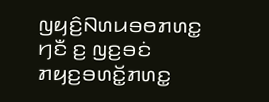ꤜꤟꤢꤨ꤬ꤡꤛꤣꤋꤥꤊꤛꤢ꤭ ꤚꤢꤪ ꤢ꤬ ꤜꤢ꤬ꤋꤢꤦ ꤊꤟꤢ꤬ꤋꤛꤢꤩ꤭ꤊꤛꤢ꤭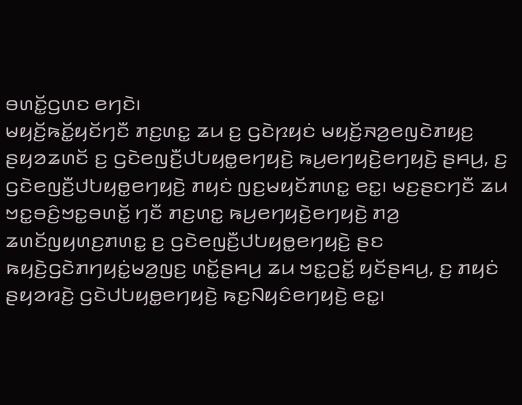ꤋꤛꤢꤩ꤭ꤞꤛꤢ ꤕꤚꤢꤧ꤯
ꤗꤟꤢꤩ꤬ꤒꤢꤩ꤭ꤟꤢꤩꤚꤢꤪ ꤊꤢ꤬ꤛꤢ꤭ ꤘꤣ ꤢ꤬ ꤞꤢꤧꤐꤟꤢꤦ ꤗꤟꤢꤩ꤬ꤏꤤ꤬ꤕꤜꤢꤧꤊꤟꤢ꤬ ꤔꤟꤤꤘꤛꤢꤩ ꤢ꤬ ꤞꤢꤧꤕꤜꤢꤪ꤬ꤓꤝꤟꤥ꤭ꤕꤚꤟꤢꤧ꤬ ꤒꤣ꤬ꤕꤚꤟꤢꤧ꤬ꤕꤚꤟꤢꤧ꤬ ꤔꤌꤣ꤬, ꤢ꤬ ꤞꤢꤧꤕꤜꤢꤪ꤬ꤓꤝꤟꤥ꤭ꤕꤚꤟꤢꤧ꤬ ꤊꤟꤢꤦ ꤜꤢ꤬ꤗꤟꤢꤩꤊꤛꤢ꤭ ꤕꤢ꤭꤯ ꤗꤢ꤬ꤔꤢꤚꤢꤪ ꤘꤣ ꤠꤢ꤭ꤋꤢꤨ꤬ꤠꤢ꤭ꤋꤛꤢꤩ꤭ ꤚꤢꤪ ꤊꤢ꤬ꤛꤢ꤭ ꤒꤣ꤬ꤕꤚꤟꤢꤧ꤬ꤕꤚꤟꤢꤧ꤬ ꤊꤤ꤬ ꤘꤛꤢꤩꤜꤟꤛꤢ꤬ꤊꤛꤢ꤭ ꤢ꤬ ꤞꤢꤧꤕꤜꤢꤪ꤬ꤓꤝꤟꤥ꤭ꤕꤚꤟꤢꤧ꤬ ꤔꤢ ꤒꤟꤢꤧ꤬ꤞꤢꤧꤊꤚꤟꤢꤦ꤭ꤗꤤ꤬ꤜꤢ꤬ ꤛꤢꤩ꤭ꤔꤌꤣ꤬ ꤘꤣ ꤠꤢ꤭ꤑꤢꤩ꤭ ꤟꤢꤩꤔꤌꤣ꤬, ꤢ꤬ ꤊꤟꤢꤦ ꤔꤟꤤꤙꤢꤧ꤬ ꤞꤢꤧꤓꤝꤟꤥ꤭ꤕꤚꤟꤢꤧ꤬ ꤒꤢ꤬ꤡꤟꤢꤨꤕꤚꤟꤢꤧ꤬ ꤕꤢ꤭꤯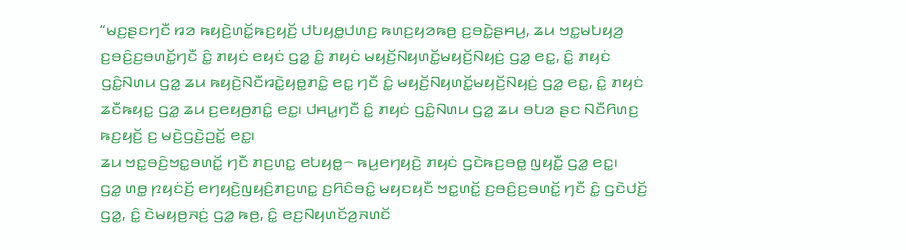“ꤗꤢ꤬ꤔꤢꤚꤢꤪ ꤙꤤ ꤒꤟꤢꤧ꤬ꤛꤢꤩ꤭ꤒꤢ꤬ꤟꤢꤩ꤬ ꤓꤝꤟꤥ꤭ꤓꤛꤢ꤬ ꤒꤛꤢ꤬ꤟꤤꤒꤥ꤬ ꤢ꤬ꤋꤢꤧ꤭ꤔꤌꤣ꤬, ꤘꤣ ꤠꤢ꤭ꤗꤝꤟꤤ꤬ ꤢ꤬ꤋꤢꤨ꤬ꤢ꤬ꤋꤛꤢꤩ꤭ꤚꤢꤪ ꤢꤨ꤭ ꤊꤟꤢꤦ ꤕꤟꤢꤦ ꤞꤤ꤭ ꤢꤨ꤭ ꤊꤟꤢꤦ ꤗꤟꤢꤩ꤬ꤡꤟꤛꤢꤩ꤭ꤗꤟꤢꤩ꤬ꤡꤟꤢꤦ꤬ ꤞꤤ꤭ ꤕꤢ꤭, ꤢꤨ꤭ ꤊꤟꤢꤦ ꤞꤢꤨ꤭ꤡꤛꤣ ꤞꤤ꤭ ꤘꤣ ꤒꤟꤢꤧ꤬ꤡꤢꤪꤙꤢꤧ꤭ꤟꤥ꤭ꤊꤢꤨ꤭ ꤕꤢ꤭ ꤚꤢꤪ ꤢꤨ꤭ ꤗꤟꤢꤩ꤬ꤡꤟꤛꤢꤩ꤭ꤗꤟꤢꤩ꤬ꤡꤟꤢꤦ꤬ ꤞꤤ꤭ ꤕꤢ꤭, ꤢꤨ꤭ ꤊꤟꤢꤦ ꤘꤢꤪꤒꤟꤢ꤭ ꤞꤤ꤭ ꤘꤣ ꤢ꤬ꤕꤟꤥ꤬ꤊꤢꤨ꤭ ꤕꤢ꤭꤯ ꤓꤌꤣ꤭ꤚꤢꤪ ꤢꤨ꤭ ꤊꤟꤢꤦ ꤞꤢꤨ꤭ꤡꤛꤣ ꤞꤤ꤭ ꤘꤣ ꤋꤝꤤ ꤔꤢ ꤡꤢꤪꤖꤛꤢ꤬ ꤒꤢ꤬ꤟꤢꤩ꤬ ꤢ꤬ ꤗꤢꤧ꤬ꤞꤢꤧ꤬ꤑꤢꤩ꤭ ꤕꤢ꤭꤯
ꤘꤣ ꤠꤢ꤭ꤋꤢꤨ꤬ꤠꤢ꤭ꤋꤛꤢꤩ꤭ ꤚꤢꤪ ꤊꤢ꤬ꤛꤢ꤭ ꤕꤝꤟꤥ꤭꤮ ꤒꤣ꤬ꤕꤚꤟꤢꤧ꤬ ꤊꤟꤢꤦ ꤞꤢꤧꤒꤢ꤬ꤋꤥ꤭ ꤜꤟꤢꤪ꤭ ꤞꤤ꤭ ꤕꤢ꤭꤯
ꤞꤤ꤭ ꤛꤥ꤭ ꤐꤟꤢꤦꤢꤩ꤬ ꤕꤚꤟꤢꤧ꤬ꤜꤟꤢꤨ꤬ꤊꤢ꤬ꤛꤢ꤭ ꤢ꤬ꤖꤢꤨꤋꤢꤨ꤭ ꤗꤟꤢꤟꤢꤪ ꤠꤢ꤭ꤛꤢꤩ꤭ ꤢ꤬ꤋꤢꤨ꤬ꤢ꤬ꤋꤛꤢꤩ꤭ ꤚꤢꤪ ꤢꤨ꤭ ꤞꤢꤧꤓꤢꤩ꤬ ꤞꤤ꤭, ꤢꤨ꤭ ꤢꤧꤗꤟꤥ꤬ꤏꤢꤦ꤬ ꤞꤤ꤭ ꤒꤥ꤬, ꤢꤨ꤭ ꤕꤢ꤬ꤡꤟꤛꤢꤩꤤ꤬ꤏꤛꤢꤩ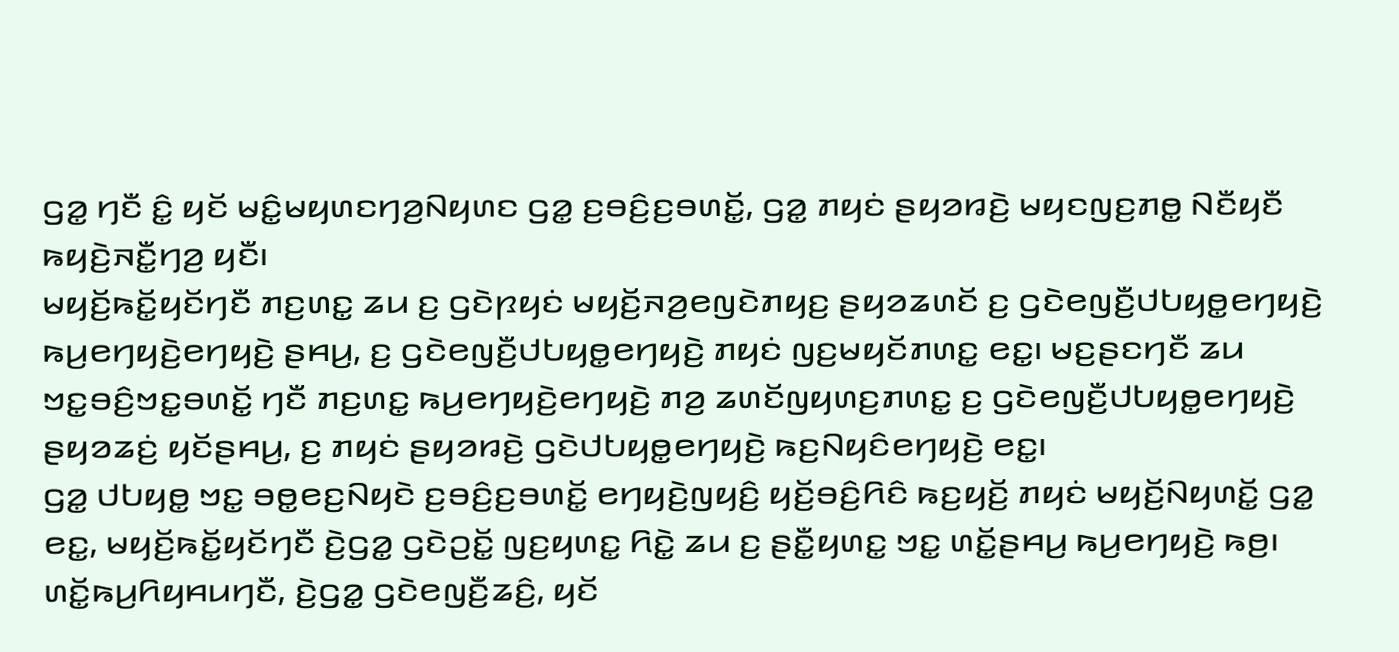ꤞꤤ꤭ ꤚꤢꤪ ꤢꤨ꤭ ꤟꤢꤩ ꤗꤢꤨ꤭ꤗꤟꤛꤢꤚꤤ꤬ꤡꤟꤛꤢ ꤞꤤ꤭ ꤢ꤬ꤋꤢꤨ꤬ꤢ꤬ꤋꤛꤢꤩ꤭, ꤞꤤ꤭ ꤊꤟꤢꤦ ꤔꤟꤤꤙꤢꤧ꤬ ꤗꤟꤢꤜꤢ꤬ꤊꤥ꤭ ꤡꤢꤪꤟꤢꤪ ꤒꤟꤢꤧ꤬ꤏꤢꤪ꤭ꤚꤤ꤬ ꤟꤢꤪ꤯
ꤗꤟꤢꤩ꤬ꤒꤢꤩ꤭ꤟꤢꤩꤚꤢꤪ ꤊꤢ꤬ꤛꤢ꤭ ꤘꤣ ꤢ꤬ ꤞꤢꤧꤐꤟꤢꤦ ꤗꤟꤢꤩ꤬ꤏꤤ꤬ꤕꤜꤢꤧꤊꤟꤢ꤬ ꤔꤟꤤꤘꤛꤢꤩ ꤢ꤬ ꤞꤢꤧꤕꤜꤢꤪ꤬ꤓꤝꤟꤥ꤭ꤕꤚꤟꤢꤧ꤬ ꤒꤣ꤬ꤕꤚꤟꤢꤧ꤬ꤕꤚꤟꤢꤧ꤬ ꤔꤌꤣ꤬, ꤢ꤬ ꤞꤢꤧꤕꤜꤢꤪ꤬ꤓꤝꤟꤥ꤭ꤕꤚꤟꤢꤧ꤬ ꤊꤟꤢꤦ ꤜꤢ꤬ꤗꤟꤢꤩꤊꤛꤢ꤭ ꤕꤢ꤭꤯ ꤗꤢ꤬ꤔꤢꤚꤢꤪ ꤘꤣ ꤠꤢ꤭ꤋꤢꤨ꤬ꤠꤢ꤭ꤋꤛꤢꤩ꤭ ꤚꤢꤪ ꤊꤢ꤬ꤛꤢ꤭ ꤒꤣ꤬ꤕꤚꤟꤢꤧ꤬ꤕꤚꤟꤢꤧ꤬ ꤊꤤ꤬ ꤘꤛꤢꤩꤜꤟꤛꤢ꤬ꤊꤛꤢ꤭ ꤢ꤬ ꤞꤢꤧꤕꤜꤢꤪ꤬ꤓꤝꤟꤥ꤭ꤕꤚꤟꤢꤧ꤬ ꤔꤟꤤꤘꤢꤦ꤬ ꤟꤢꤩꤔꤌꤣ꤬, ꤢ꤬ ꤊꤟꤢꤦ ꤔꤟꤤꤙꤢꤧ꤬ ꤞꤢꤧꤓꤝꤟꤥ꤭ꤕꤚꤟꤢꤧ꤬ ꤒꤢ꤬ꤡꤟꤢꤨꤕꤚꤟꤢꤧ꤬ ꤕꤢ꤭꤯
ꤞꤤ꤭ ꤓꤝꤟꤥ꤭ ꤠꤢ꤭ ꤋꤥ꤭ꤕꤢ꤬ꤡꤟꤢꤧ ꤢ꤬ꤋꤢꤨ꤬ꤢ꤬ꤋꤛꤢꤩ꤭ ꤕꤚꤟꤢꤧ꤬ꤜꤟꤢꤨ꤬ ꤟꤢꤩ꤬ꤋꤢꤨ꤬ꤖꤢꤨ ꤒꤢ꤬ꤟꤢꤩ꤬ ꤊꤟꤢꤦ ꤗꤟꤢꤩ꤬ꤡꤟꤛꤢꤩ꤭ ꤞꤤ꤭ ꤕꤢ꤭, ꤗꤟꤢꤩ꤬ꤒꤢꤩ꤭ꤟꤢꤩꤚꤢꤪ ꤢꤧ꤬ꤞꤤ꤭ ꤞꤢꤧꤑꤢꤩ꤭ ꤜꤢ꤬ꤟꤛꤢ꤭ ꤖꤢꤧ꤭ ꤘꤣ ꤢ꤬ ꤔꤢꤪ꤭ꤟꤛꤢ꤭ ꤠꤢ꤭ ꤛꤢꤩ꤭ꤔꤌꤣ꤬ ꤒꤣ꤬ꤕꤚꤟꤢꤧ꤬ ꤒꤥ꤬꤯
ꤛꤢꤩ꤭ꤒꤣ꤬ꤖꤟꤌꤣꤚꤢꤪ, ꤢꤧ꤬ꤞꤤ꤭ ꤞꤢꤧꤕꤜꤢꤪ꤬ꤘꤢꤨ꤬, ꤟꤢꤩ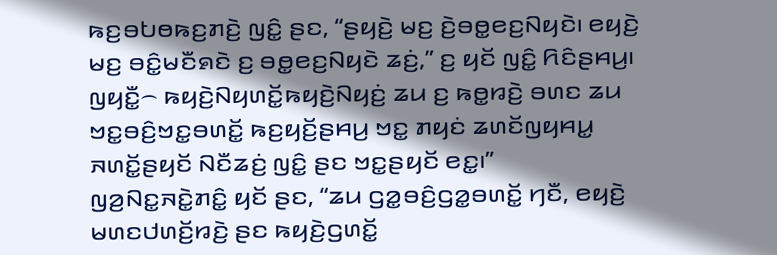ꤒꤢ꤬ꤋꤝꤥꤒꤢ꤬ꤊꤢꤧ꤬ ꤜꤢꤨ꤭ ꤔꤢ, “ꤔꤟꤢꤧ꤬ ꤗꤢ꤬ ꤢꤧ꤬ꤋꤥ꤭ꤕꤢ꤬ꤡꤟꤢꤧ꤯ ꤕꤟꤢꤧ꤬ ꤗꤢ꤬ ꤋꤢꤨ꤭ꤗꤢꤪꤎꤢꤧ ꤢ꤬ ꤋꤥ꤭ꤕꤢ꤬ꤡꤟꤢꤧ ꤘꤢꤦ꤬,” ꤢ꤬ ꤟꤢꤩ ꤜꤢꤨ꤭ ꤖꤢꤨꤔꤌꤣ꤬꤯
ꤜꤟꤢꤪ꤭꤮ ꤒꤟꤢꤧ꤬ꤡꤟꤛꤢꤩ꤭ꤒꤟꤢꤧ꤬ꤡꤟꤢꤦ꤬ ꤘꤣ ꤢ꤬ ꤒꤥ꤭ꤙꤢꤧ꤬ ꤋꤛꤢ ꤘꤣ ꤠꤢ꤭ꤋꤢꤨ꤬ꤠꤢ꤭ꤋꤛꤢꤩ꤭ ꤒꤢ꤬ꤟꤢꤩ꤬ꤔꤌꤣ꤬ ꤠꤢ꤭ ꤊꤟꤢꤦ ꤘꤛꤢꤩꤜꤟꤌꤣ꤭ ꤏꤛꤢꤩ꤭ꤔꤟꤢꤩ ꤡꤢꤪꤘꤢꤦ꤬ ꤜꤢꤨ꤭ ꤔꤢ ꤠꤢ꤭ꤔꤟꤢꤩ ꤕꤢ꤭꤯”
ꤜꤤ꤬ꤡꤢ꤭ꤏꤢꤧ꤭ꤊꤢꤨ꤭ ꤟꤢꤩ ꤔꤢ, “ꤘꤣ ꤞꤤ꤭ꤋꤢꤨ꤬ꤞꤤ꤭ꤋꤛꤢꤩ꤭ ꤚꤢꤪ, ꤕꤟꤢꤧ꤬ ꤗꤛꤢꤓꤛꤢꤩ꤬ꤙꤢꤧ꤬ ꤔꤢ ꤒꤟꤢꤧ꤬ꤞꤛꤢꤩ꤭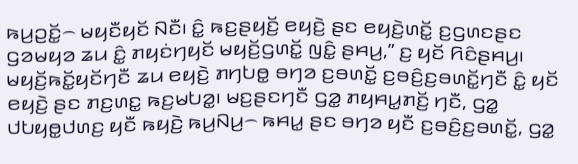ꤒꤣ꤬ꤑꤢꤩ꤭꤮ ꤗꤟꤢꤪꤟꤢꤩ ꤡꤢꤪ꤯ ꤢꤨ꤭ ꤒꤢ꤬ꤔꤟꤢꤩ꤬ ꤕꤟꤢꤧ꤬ ꤔꤢ ꤕꤟꤢꤧ꤬ꤛꤢꤩ꤭ ꤢ꤬ꤞꤛꤢꤔꤢ ꤞꤤꤗꤟꤤ ꤘꤣ ꤢꤨ꤭ ꤊꤟꤢꤦꤚꤟꤢꤩ ꤗꤟꤢꤩ꤬ꤞꤛꤢꤩ꤭ ꤜꤢꤨ꤭ ꤔꤌꤣ꤬,” ꤢ꤬ ꤟꤢꤩ ꤖꤢꤨꤔꤌꤣ꤬꤯
ꤗꤟꤢꤩ꤬ꤒꤢꤩ꤭ꤟꤢꤩꤚꤢꤪ ꤘꤣ ꤕꤟꤢꤧ꤬ ꤊꤚꤝꤥ꤭ ꤋꤚꤤ ꤢ꤬ꤋꤛꤢꤩ꤭ ꤢ꤬ꤋꤢꤨ꤬ꤢ꤬ꤋꤛꤢꤩ꤭ꤚꤢꤪ ꤢꤨ꤭ ꤟꤢꤩ ꤕꤟꤢꤧ꤬ ꤔꤢ ꤊꤢ꤬ꤛꤢ꤭ ꤒꤢ꤬ꤗꤝꤤ꤭꤯ ꤗꤢ꤬ꤔꤢꤚꤢꤪ ꤞꤤ꤭ ꤊꤟꤌꤣ꤭ꤊꤢꤩ꤬ ꤚꤢꤪ, ꤞꤤ꤭ ꤓꤝꤟꤥ꤭ꤓꤛꤢ꤬ ꤟꤢꤪ ꤒꤟꤢꤧ꤬ ꤒꤣ꤬ꤡꤣ꤬꤮ ꤒꤌꤣ꤭ ꤔꤢ ꤋꤚꤤ ꤟꤢꤪ ꤢ꤬ꤋꤢꤨ꤬ꤢ꤬ꤋꤛꤢꤩ꤭, ꤞꤤ꤭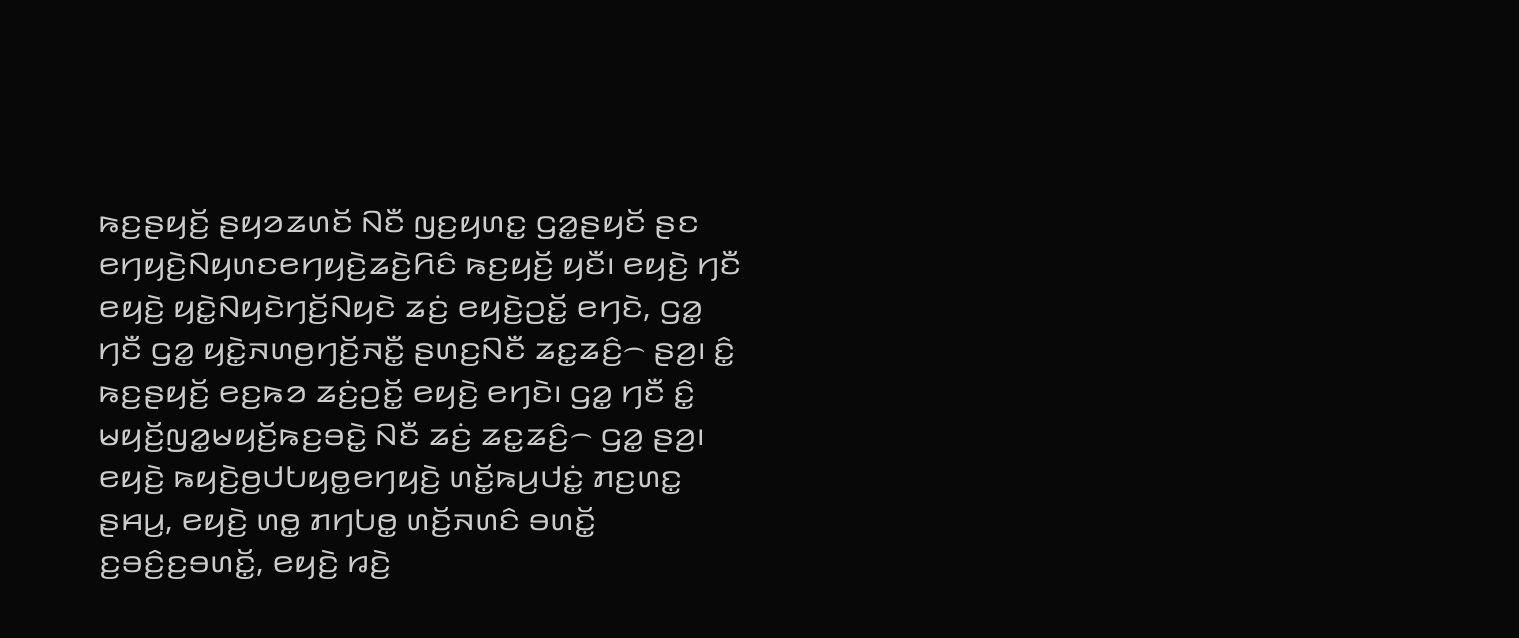ꤒꤢ꤬ꤔꤟꤢꤩ꤬ ꤔꤟꤤꤘꤛꤢꤩ ꤡꤢꤪ ꤜꤢ꤬ꤟꤛꤢ꤭ ꤞꤤ꤭ꤔꤟꤢꤩ ꤔꤢ ꤕꤚꤟꤢꤧ꤬ꤡꤟꤛꤢꤕꤚꤟꤢꤧ꤬ꤘꤢꤧ꤬ꤖꤢꤨ ꤒꤢ꤬ꤟꤢꤩ꤬ ꤟꤢꤪ꤯ ꤕꤟꤢꤧ꤬ ꤚꤢꤪ ꤕꤟꤢꤧ꤬ ꤟꤢꤧ꤭ꤡꤟꤢꤧꤚꤢꤩ꤬ꤡꤟꤢꤧ ꤘꤢꤦ꤬ ꤕꤟꤢꤧ꤬ꤑꤢꤩ꤭ ꤕꤚꤢꤧ, ꤞꤤ꤭ ꤚꤢꤪ ꤞꤤ꤭ ꤟꤢꤧ꤭ꤏꤛꤥ꤬ꤚꤢꤩ꤬ꤏꤢꤪ꤭ ꤔꤛꤢ꤬ꤡꤢꤪ ꤘꤢ꤭ꤘꤢꤨ꤬꤮ ꤔꤤ꤬꤯ ꤢꤨ꤭ ꤒꤢ꤬ꤔꤟꤢꤩ꤬ ꤕꤢ꤬ꤒꤤ ꤘꤢꤦ꤬ꤑꤢꤩ꤭ ꤕꤟꤢꤧ꤬ ꤕꤚꤢꤧ꤯ ꤞꤤ꤭ ꤚꤢꤪ ꤢꤨ꤭ ꤗꤟꤢꤩ꤬ꤜꤤ꤭ꤗꤟꤢꤩ꤬ꤒꤢ꤬ꤋꤢꤧ꤭ ꤡꤢꤪ ꤘꤢꤦ꤬ ꤘꤢ꤭ꤘꤢꤨ꤬꤮ ꤞꤤ꤭ ꤔꤤ꤬꤯
ꤕꤟꤢꤧ꤬ ꤒꤟꤢꤧ꤬ꤥ꤬ꤓꤝꤟꤥ꤭ꤕꤚꤟꤢꤧ꤬ ꤛꤢꤩ꤭ꤒꤣ꤬ꤓꤢꤦ꤭ ꤊꤢ꤬ꤛꤢ꤭ ꤔꤌꤣ꤬, ꤕꤟꤢꤧ꤬ ꤛꤥ꤭ ꤊꤚꤝꤥ꤭ ꤛꤢꤩ꤬ꤏꤛꤢꤨ ꤋꤛꤢꤩ꤭ ꤢ꤬ꤋꤢꤨ꤬ꤢ꤬ꤋꤛꤢꤩ꤭, ꤕꤟꤢꤧ꤬ ꤙꤢꤧ꤬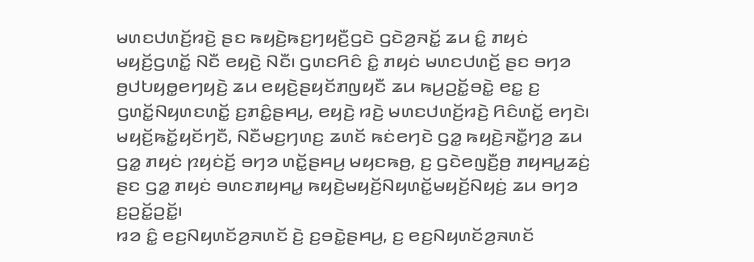ꤗꤛꤢꤓꤛꤢꤩ꤬ꤙꤢꤧ꤬ ꤔꤢ ꤒꤟꤢꤧ꤬ꤒꤢ꤬ꤚꤟꤢꤪ꤬ꤞꤢꤧ ꤞꤢꤧꤤ꤬ꤏꤢꤩ꤭ ꤘꤣ ꤢꤨ꤭ ꤊꤟꤢꤦ ꤗꤟꤢꤩ꤬ꤞꤛꤢꤩ꤭ ꤡꤢꤪ ꤕꤟꤢꤧ꤬ ꤡꤢꤪ꤯ ꤞꤛꤢꤖꤢꤨ ꤢꤨ꤭ ꤊꤟꤢꤦ ꤗꤛꤢꤓꤛꤢꤩ꤬ ꤔꤢ ꤋꤚꤤ ꤥ꤬ꤓꤝꤟꤥ꤭ꤕꤚꤟꤢꤧ꤬ ꤘꤣ ꤕꤟꤢꤧ꤬ꤔꤟꤢꤩꤊꤜꤟꤢꤪ ꤘꤣ ꤒꤣ꤬ꤑꤢꤩ꤭ꤋꤢꤧ꤭ ꤕꤢ꤭ ꤢ꤬ ꤞꤛꤢꤩ꤭ꤡꤟꤛꤢꤛꤢꤩ꤭ ꤢ꤬ꤊꤢꤨ꤭ꤔꤌꤣ꤬, ꤕꤟꤢꤧ꤬ ꤙꤢꤧ꤬ ꤗꤛꤢꤓꤛꤢꤩ꤬ꤙꤢꤧ꤬ ꤖꤢꤨꤛꤢꤩ꤭ ꤕꤚꤢꤧ꤯
ꤗꤟꤢꤩ꤬ꤒꤢꤩ꤭ꤟꤢꤩꤚꤢꤪ, ꤡꤢꤪꤗꤢ꤬ꤚꤛꤢ꤬ ꤘꤛꤢꤩ ꤒꤢꤦꤕꤚꤢꤧ ꤞꤤ꤭ ꤒꤟꤢꤧ꤬ꤏꤢꤪ꤭ꤚꤤ꤬ ꤘꤣ ꤞꤤ꤭ ꤊꤟꤢꤦ ꤐꤟꤢꤦꤢꤩ꤬ ꤋꤚꤤ ꤛꤢꤩ꤭ꤔꤌꤣ꤬ ꤗꤟꤢꤒꤥ꤬, ꤢ꤬ ꤞꤢꤧꤕꤜꤢꤪ꤬ꤥ꤬ ꤊꤟꤌꤣ꤭ꤘꤢꤦ꤬ ꤔꤢ ꤞꤤ꤭ ꤊꤟꤢꤦ ꤋꤛꤢꤊꤟꤌꤣ꤭ ꤒꤟꤢꤧ꤬ꤗꤟꤢꤩ꤬ꤡꤟꤛꤢꤩ꤭ꤗꤟꤢꤩ꤬ꤡꤟꤢꤦ꤬ ꤘꤣ ꤋꤚꤤ ꤢ꤬ꤑꤢꤩ꤭ꤑꤢꤩ꤭꤯
ꤙꤤ ꤢꤨ꤭ ꤕꤢ꤬ꤡꤟꤛꤢꤩꤤ꤬ꤏꤛꤢꤩ ꤢꤧ꤬ ꤢ꤬ꤋꤢꤧ꤭ꤔꤌꤣ꤬, ꤢ꤬ ꤕꤢ꤬ꤡꤟꤛꤢꤩꤤ꤬ꤏꤛꤢꤩ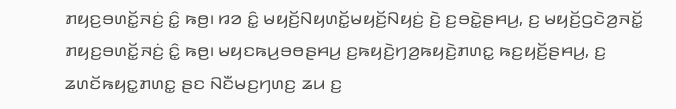ꤊꤟꤢ꤬ꤋꤛꤢꤩ꤭ꤏꤢꤦ꤬ ꤢꤨ꤭ ꤒꤥ꤬꤯ ꤙꤤ ꤢꤨ꤭ ꤗꤟꤢꤩ꤬ꤡꤟꤛꤢꤩ꤭ꤗꤟꤢꤩ꤬ꤡꤟꤢꤦ꤬ ꤢꤧ꤬ ꤢ꤬ꤋꤢꤧ꤭ꤔꤌꤣ꤬, ꤢ꤬ ꤗꤟꤢꤩ꤬ꤞꤢꤧꤤ꤬ꤏꤢꤩ꤭ ꤊꤟꤢ꤬ꤋꤛꤢꤩ꤭ꤏꤢꤦ꤬ ꤢꤨ꤭ ꤒꤥ꤬꤯ ꤗꤟꤢꤒꤣ꤬ꤋꤥꤔꤌꤣ꤬ ꤢ꤬ꤒꤟꤢꤧ꤬ꤚꤤ꤬ꤒꤟꤢꤧ꤬ꤊꤛꤢ꤭ ꤒꤢ꤬ꤟꤢꤩ꤬ꤔꤌꤣ꤬, ꤢ꤬ ꤘꤛꤢꤩꤒꤟꤢ꤭ꤊꤛꤢ꤭ ꤔꤢ ꤡꤢꤪꤗꤢ꤬ꤚꤛꤢ꤬ ꤘꤣ ꤢ꤬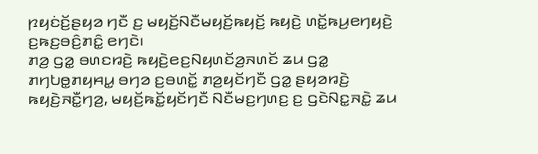ꤐꤟꤢꤦꤢꤩ꤬ꤔꤟꤤ ꤚꤢꤪ ꤢ꤬ ꤗꤟꤢꤩ꤬ꤡꤢꤪꤗꤟꤢꤩ꤬ꤒꤟꤢꤩ꤬ ꤒꤟꤢꤧ꤬ ꤛꤢꤩ꤭ꤒꤣ꤬ꤕꤚꤟꤢꤧ꤬ ꤢ꤬ꤒꤢ꤬ꤋꤢꤨ꤬ꤊꤢꤨ꤭ ꤕꤚꤢꤧ꤯
ꤊꤤ꤬ ꤞꤤ꤭ ꤋꤛꤢꤙꤢꤧ꤬ ꤒꤟꤢꤧ꤬ꤕꤢ꤬ꤡꤟꤛꤢꤩꤤ꤬ꤏꤛꤢꤩ ꤘꤣ ꤞꤤ꤭ ꤊꤚꤝꤥ꤭ꤊꤟꤌꤣ꤭ ꤋꤚꤤ ꤢ꤬ꤋꤛꤢꤩ꤭ ꤊꤤ꤬ꤟꤢꤩꤚꤢꤪ ꤞꤤ꤭ ꤔꤟꤤꤙꤢꤧ꤬ ꤒꤟꤢꤧ꤬ꤏꤢꤪ꤭ꤚꤤ꤬, ꤗꤟꤢꤩ꤬ꤒꤢꤩ꤭ꤟꤢꤩꤚꤢꤪ ꤡꤢꤪꤗꤢ꤬ꤚꤛꤢ꤬ ꤢ꤬ ꤞꤢꤧꤡꤢ꤭ꤏꤢꤧ꤭ ꤘꤣ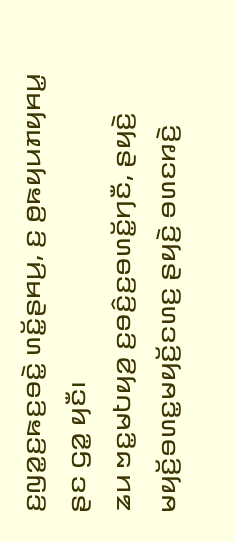ꤢ꤬ꤜꤤ꤭ꤢ꤬ꤒꤢ꤬ꤋꤢꤧ꤭ ꤛꤢꤩ꤭ꤔꤌꤣ꤬, ꤢ꤬ ꤥ꤬ꤒꤟꤣꤊꤟꤌꤣ꤭ ꤔꤢ ꤞꤤ꤭ ꤟꤢꤪ꤯
ꤘꤣ ꤠꤢ꤭ꤗꤝꤟꤤ꤬ ꤢ꤬ꤋꤢꤨ꤬ꤢ꤬ꤋꤛꤢꤩ꤭ꤚꤢꤪ, ꤔꤟꤢꤧ꤬ ꤗꤟꤢꤩ꤬ꤋꤛꤢ꤭ꤗꤟꤢꤩ꤬ꤢꤛꤢ꤬ ꤔꤟꤢꤧ꤬ ꤋꤛꤢꤙꤢꤧ꤬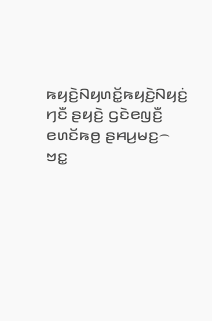ꤒꤟꤢꤧ꤬ꤡꤟꤛꤢꤩ꤭ꤒꤟꤢꤧ꤬ꤡꤟꤢꤦ꤬ ꤚꤢꤪ ꤔꤟꤢꤧ꤬ ꤞꤢꤧꤕꤜꤢꤪ꤬ ꤕꤛꤢꤩꤒꤥ꤬ ꤔꤌꤣ꤬ꤗꤢ꤬꤮ ꤠꤢ꤭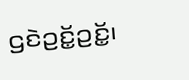ꤞꤢꤧꤑꤢꤩ꤭ꤑꤢꤩ꤭꤯